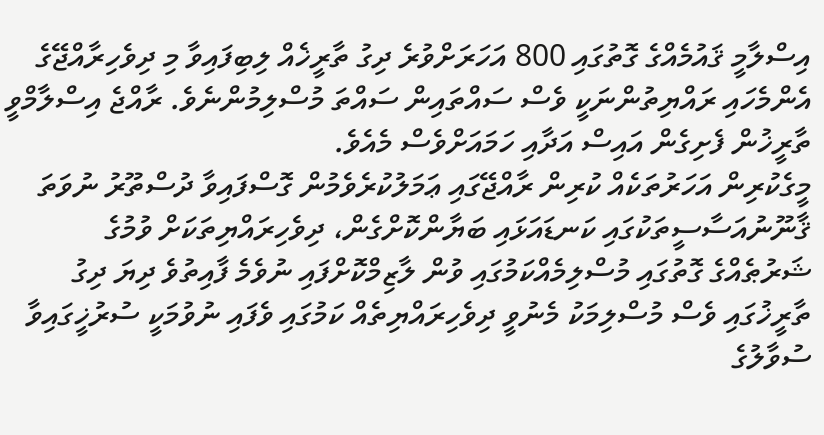އިސްލާމީ ޤައުމެއްގެ ގޮތުގައި 800 އަހަރަށްވުރެ ދިގު ތާރީޚެއް ލިބިފައިވާ މި ދިވެހިރާއްޖޭގެ އެންމެހައި ރައްޔިތުންނަކީ ވެސް ސައްތައިން ސައްތަ މުސްލިމުންނެވެ. ރާއްޖެ އިސްލާމްވީ ތާރީޚުން ފެށިގެން އައިސް އަދާއި ހަމައަށްވެސް މެއެވެ.
މީގެކުރިން އަހަރުތަކެއް ކުރިން ރާއްޖޭގައި ޢަމަލުކުރެވެމުން ގޮސްފައިވާ ދުސްތޫރު ނުވަތަ ޤާނޫނުއަސާސީތަކުގައި ކަނޑައަޅައި ބަޔާންކޮށްގެން، ދިވެހިރައްޔިތަކަށް ވުމުގެ ޝަރުޠެއްގެ ގޮތުގައި މުސްލިމެއްކަމުގައި ވުން ލާޒިމްކޮށްފައި ނުވެމެ ފާއިތުވެ ދިޔަ ދިގު ތާރީޚުގައި ވެސް މުސްލިމަކު މެނުވީ ދިވެހިރައްޔިތެއް ކަމުގައި ވެފައި ނުވުމަކީ ސުރުޚީގައިވާ ސުވާލުގެ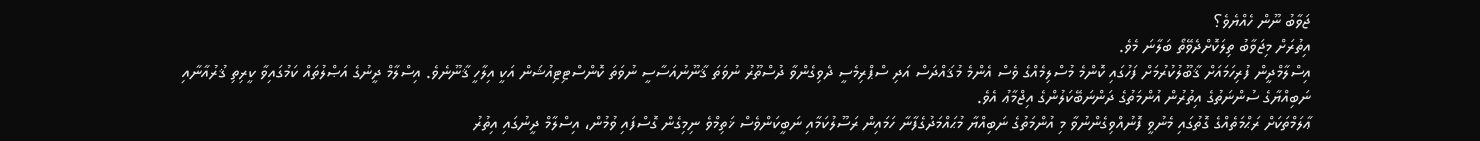ޖަވާބު ނޫން ހެއްޔެވެ؟
އިތުރަށް މިޖަވާބު ތިލަކޮށްދެވޭތޯ ބަލާނަ މެވެ.
އިސްލާމްދީން ފުރިހަމައަށް ޤާބޫލުކުރުމަށް ފަހުގައި ކޮންމެ މުސްލިމެއްގެ ވެސް އެންމެ މުޤައްދަސް އަދި ސްޕްރިމެސީ ދެވިގެންވާ ދުސްތޫރު ނުވަތަ ޤާނޫނުއަސާސީ ނުވަތަ ކޮންސްޓިޓިއުޝަން އަކީ އިލާހީ ޤާނޫނެވެ. އިސްލާމް ދީނުގެ އަޞްލުތައް ކަމުގައިވާ ކީރިތި ޤުރުއާނާއި ނަބިއްޔާގެ ސުންނަތުގެ އިތުރުން އުންމަތުގެ ދަންނަބޭކަލުންގެ އިޖްމާޢު އެވެ.
ޢާލަމްތަކަށް ރަޙްމަތެއްގެ ގޮތުގައި މެނުވީ ފޮނުއްވިގެންނުވާ މި އުންމަތުގެ ނަބިއްޔާ މުޙައްމަދުގެފާނާ ހަމައިން ރަސޫލުކަމާއި ނަބީކަންވެސް ޚަތިމްވެ ނިމިގެން ގޮސްފައި ވުމުން، އިސްލާމް ދީނުގައި އިތުރު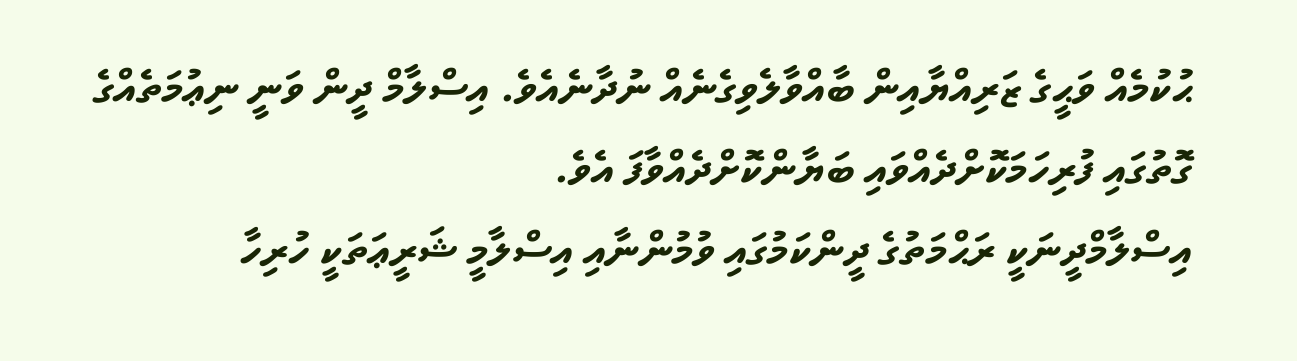ޙުކުމެއް ވަޙީގެ ޒަރިއްޔާއިން ބާއްވާލެވިގެނެއް ނުދާނެއެވެ. އިސްލާމް ދީން ވަނީ ނިޢުމަތެއްގެ ގޮތުގައި ފުރިހަމަކޮށްދެއްވައި ބަޔާންކޮށްދެއްވާފަ އެވެ.
އިސްލާމްދީނަކީ ރަޙްމަތުގެ ދީންކަމުގައި ވުމުންނާއި އިސްލާމީ ޝަރީޢަތަކީ ހުރިހާ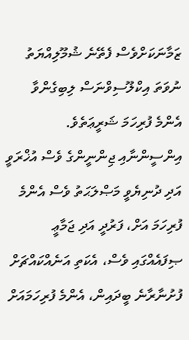ޒަމާނަކަށްވެސް ފެތޭނެ ޝުމޫލިއްޔަތު ނުވަތަ އިކްލޫސިވްނަސް ލިބިގެންވާ އެންމެ ފުރިހަމަ ޝަރީޢަތެވެ. އިންސީންނާއި ޖިންނީންގެ ވެސް އުޚްރަވީ އަދި ދުނިޔެވީ މަޞްލަޙަތު ވެސް އެންމެ ފުރިހަމަ އަށް، ފަރުދީ އަދި ޖަމާޢީ ޞިފައެއްގައި ވެސް، އެކަތި އަނެއްކައްޗަށް ފުށުނާރާނެ ބީދައިން، އެންމެ ފުރިހަމައަށް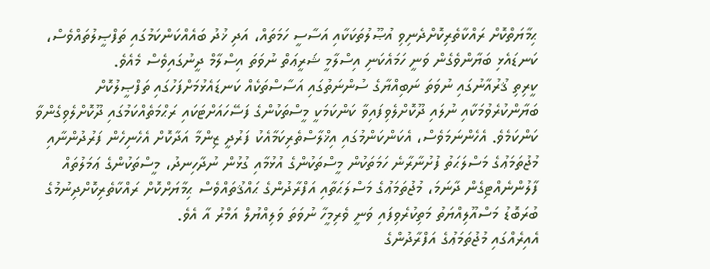ޙިމާޔަތްކޮށް ރައްކާތެރިކޮށްދެނިވި އުޞޫލުތަކަކާއި އަސާސީ ހަމަތައް، އަދި ޚުދު ބައެއްކަންކަމުގައި ތަފްޞީލުތައްވެސް، ކަނޑައެޅި ބަޔާންވެގެން ވަނީ ހަމައެކަނި އިސްލާމީ ޝަރީޢަތް ނުވަތަ އިސްލާމް ދީނުގައިވެސް މެއެވެ.
ކީރިތި ޤުރުއާނުގައި ނުވަތަ ނަބިއްޔާގެ ސުންނަތުގައި އަސާސްތަކެއް ކަނޑައެޅުމަށްފަހުގައި ތަފްޞީލުކޮށް ބަޔާންކުރެވުމަކާއި ނުލައި ދޫކޮށްލެވިފައިވާ ކަންކަމަކީ މީސްތަކުންގެ ފަސޭހައަށްޓަކައި ރަޙްމަތެއްކަމުގައި ދޫކޮށްލެވިގެންވާ ކަންކަމެވެ. އެހެންނަމަވެސް، އެކަންކަންމުގައި އިޚްލާސްތެރިކަމާއެކު ފަރުދީ ޒިންމާ އަދާކޮށް އެހެނިހެން ފަރުދުންނާއި މުޖުތަމަޢުގެ މަސްލަޙަތު ފުށުނާރާނެ ހަމަތަކުން މީސްތަކުންގެ އުޅުމާއި ގުޅުން ނުދާހިނދު، މީސްތަކުންގެ ޢަމަލުތައް ފާލުންނެއްޓިގެން ދާނަމަ، މުޖުތަމަޢުގެ މަސްލަޙަތާއި އަފްރާދުންގެ ޙައްޤުތައްވެސް ޙިމާޔަށްކޮށް ރައްކާތެރިކޮށްދިނުމުގެ ބުރަބޮޑު މަސްއޫލިއްޔަތު މަތިކުރެވިފައި ވަނީ ވެރިމީހާ ނުވަތަ ވަލިއްޔުލް އަމްރު އާ އެވެ.
އެއިރެއްގައި މުޖުތަމަޢުގެ އަފްރާދުންގެ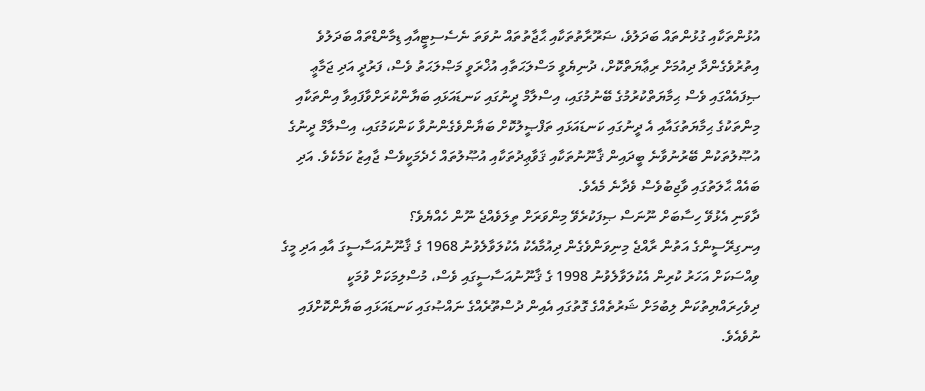އުޅުންތަކާއި ގުޅުންތައް ބަދަލުވެ، ޟަރޫރާތުތަކާއި ޙާޖާތުތައް ނުވަތަ ނެސެސިޓީއާއި ޑިމާންޑްތައް ބަދަލުވެ އިތުރުވެގެންދާ ދިއުމަށް ރިޢާޔަތްކޮށް، ދުނިޔެވީ މަސްލަޙަތާއި އުޚްރަވީ މަޞްލަޙަތު ވެސް، ފަރުދީ އަދި ޖަމާޢީ ޞިފައެއްގައި ވެސް ޙިމާޔަތްކުރުމުގެ ބޭނުމުގައި، އިސްލާމް ދީނުގައި ކަނޑައަޅައި ބަޔާންކުރަށްވާފައިވާ އިންތަކާއި މިންތަކުގެ ޙިމާޔަތުގައާއި އެ ދީނުގައި ކަނޑައަޅައި ތަފްޞީލުކޮށް ބަޔާންވެގެންނުވާ ކަންކަމުގައި، އިސްލާމް ދީނުގެ އުޞޫލުތަކުން ބޭރުނުވާނެ ބީދައިން ޤާނޫނުތަކާއި ޤަވާޢިދުތަކާއި އުޞޫލުތައް ހެދެމަކީވެސް ޖާއިޒު ކަމެކެވެ. އަދި ބައެއް ޙާލަތުގައި ވާޖިބުވެސް ވެދާނެ މެއެވެ.
ދާވަނި އެޅުވޭ ހިސާބަށް ނޫނަސް ޞިފަކުރެވޭ މިންވަރަށް ތިލަވެއްޖެ ނޫން ހެއްޔެވެ؟
އިނގިރޭސީންގެ އަތުން ރާއްޖެ މިނިވަންވެގެން ދިއުމާއެކު އެކުލަވާލެވުނު 1968 ގެ ޤާނޫނުއަސާސީގަ އާއި އަދި މީގެ ވިއްސަކަށް އަހަރު ކުރިން އެކުލަވާލެވުނު 1998 ގެ ޤާނޫނުއަސާސީގައި ވެސް، މުސްލިމަކަށް ވުމަކީ ދިވެހިރައްޔިތުކަން ލިބުމަށް ޝަރުތެއްގެ ގޮތުގައި އެއިން ދުސްތޫރެއްގެ ނައްޞުގައި ކަނޑައަޅައި ބަޔާންކޮށްފައި ނުވެއެވެ.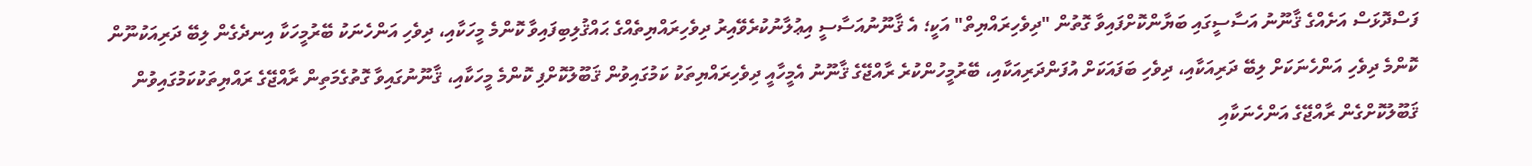ފަސްދޮޅަސް އަށެއްގެ ޤާނޫނު އަސާސީގައި ބަޔާންކޮށްފައިވާ ގޮތުން "ދިވެހިރައްޔިތް" އަކީ؛ އެ ޤާނޫނުއަސާސީ އިޢުލާނުކުރެވޭއިރު ދިވެހިރައްޔިތެއްގެ ޙައްޤުލިބިފައިވާ ކޮންމެ މީހަކާއި، ދިވެހި އަންހެނަކު ބޭރުމީހަކާ އިނދެގެން ލިބޭ ދަރިއަކުނޫން ކޮންމެ ދިވެހި އަންހެނަކަށް ލިބޭ ދަރިއަކާއި، ދިވެހި ބަފައަކަށް އުފަންދަރިއަކާއި، ބޭރުމީހުންކުރެ ރާއްޖޭގެ ޤާނޫނު އެމީހާއީ ދިވެހިރައްޔިތަކު ކަމުގައިވުން ޤަބޫލުކޮށްފި ކޮންމެ މީހަކާއި، ޤާނޫނުގައިވާ ގޮތުގެމަތިން ރާއްޖޭގެ ރައްޔިތަކުކަމުގައިވުން ޤަބޫލުކޮށްގެން ރާއްޖޭގެ އަންހެނަކާއި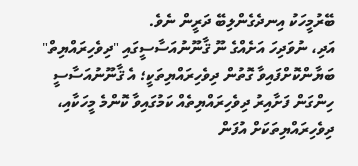ބޭރުމީހަކު އިނދެގެންލިބޭ ދަރީން ނެވެ.
އަދި، ނުވަދިހަ އަށެއްގެ ނޫ ޤާނޫނުއަސާސީގައި "ދިވެހިރައްޔިތް" ބަޔާންކޮށްފައިވާ ގޮތުން ދިވެހިރައްޔިތަކީ؛ އެ ޤާނޫނުއަސާސީ ހިންގަން ފަށާއިރު ދިވެހިރައްޔިތެއް ކަމުގައިވާ ކޮންމެ މީހަކާއި، ދިވެހިރައްޔިތަކަށް އުފަން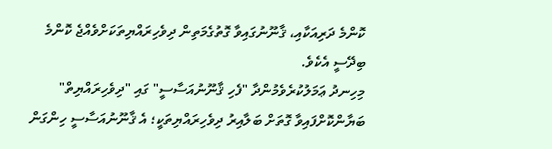ކޮންމެ ދަރިއަކާއި، ޤާނޫނުގައިވާ ގޮތުގެމަތިން ދިވެހިރައްޔިތަކަށްވެއްޖެ ކޮންމެ ބިދޭސީ އެކެވެ.
މިހިނދު ޢަމަލުކުރެވެމުންދާ "ފެހި ޤާނޫނުއަސާސީ" ގައި "ދިވެހިރައްޔިތް" ބަޔާންކޮށްފައިވާ ގޮތަށް ބަލާއިރު ދިވެހިރައްޔިތަކީ؛ އެ ޤާނޫނުއަސާސީ ހިންގަން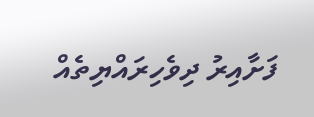ފަށާއިރު ދިވެހިރައްޔިތެއް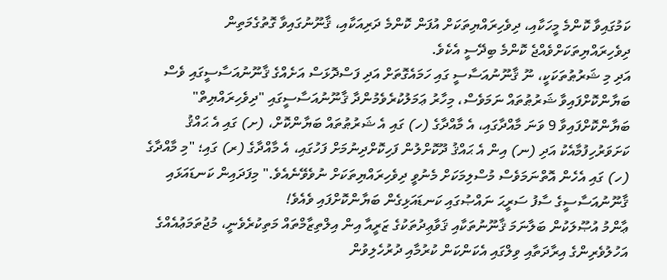ކަމުގައިވާ ކޮންމެ މީހަކާއި، ދިވެހިރައްޔިތަކަށް އުފަން ކޮންމެ ދަރިއަކާއި، ޤާނޫނުގައިވާ ގޮތުގެމަތިން ދިވެހިރައްޔިތަކަށްވެއްޖެ ކޮންމެ ބިދޭސީ އެކެވެ.
އަދި މި ޝަރުޠުތަކަކީ، ނޫ ޤާނޫނުއަސާސީ ގައި ހަމައެގޮތަށް އަދި ފަސްދޮޅަސް އަށެއްގެ ޤާނޫނުއަސާސީގައި ވެސް ބަޔާންކޮށްފައިވާ ޝަރުޠުތައް ނަމަވެސް، މިހާރު ޢަމަލުކުރެވެމުންދާ ޤާނޫނުއަސާސީގައި "ދިވެހިރައްޔިތް" ބަޔާންކޮށްފައިވާ 9 ވަނަ މާއްދާގައި، އެ މާއްދާގެ (ހ) ގައި އެ ޝަރުޠުތައް ބަޔާންކޮށް، (ށ) ގައި އެ ޙައްޤު ކަށަވަރުހިފުމާއެކު އަދި (ނ) އިން އެ ޙައްޤު ދޫކޮށްލުން ފަހިކޮށްދިނުމަށް ފަހުގައި، އެ މާއްދާގެ (ރ) ގައި؛ "މި މާއްދާގެ (ހ) ގައި އެހެން އޮތްނަމަވެސް މުސްލިމަކަށް މެނުވީ ދިވެހިރައްޔިތަކަށް ނުވެވޭނެއެވެ." މިފަދައިން ކަނޑައަޅައި ޤާނޫނުއަސާސީގެ ސާފު ސަރީޙަ ނައްޞުގައި ކަނޑައަޅިގެން ބަޔާންކޮށްފައި ވެއެވެ!
ޢާންމު އުޞޫލަކުން ބަލާނަމަ ޤާނޫނުތަކާއި ޤަވާޢިދުތަކުގެ ޒަރީއާ އިން އިލްތިޒާމްތައް މަތިކުރެވެނީ، މުޖުތަމަޢުއެއްގެ އަހުލުވެރިންގެ އިރާދަތާއި ވިލްގައި އެކަންކަން ކުރުމާއި ދުރުހެލިވުން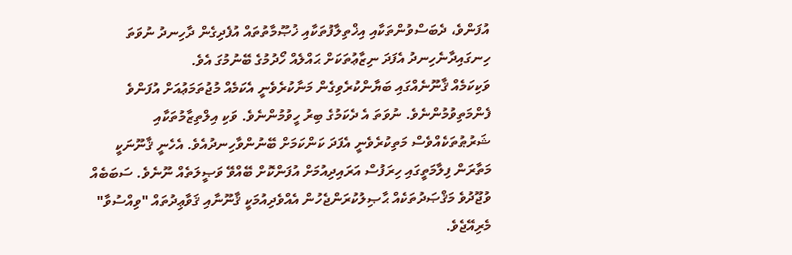އުފަންވެ، ދެބަސްވުންތަކާއި އިޚްތިލާފުތަކާއި ޚުޞޫމާތުތައް އުފެދިގެން ދާހިނދު ނުވަތަ ހިނގައިދާނެހިނދު އެފަދަ ނިޒާޢުތަކަށް ޙައްލެއް ހޯދުމުގެ ބޭނުމުގަ އެވެ.
ވަކިކަމެއް ޤާނޫނެއްގައި ބަޔާންކުރެވިގެން މަނާކުރެވެނީ އެކަމެއް މުޖުތަމަޢުއަށް އުފަންވެ ފެންމަތިވުމުންނެވެ. ނުވަތަ އެ ދެކަމުގެ ބިރު ހީވުމުންނެވެ. ވަކި އިލްތިޒާމުތަކާއި ޝަރުޠުތަކެއްވެސް މަތިކުރެވެނީ އެފަދަ ކަންކަމަށް ބޭނުންވާހިނދުއެވެ. އެހެނީ ޤާނޫނަކީ މަތާރަން ފިލާމަތީގައި ހިރަފުސް އަރައިދިއުމަށް އުފަންކޮށް ބޭއްވޭ ވަޞީލަތެއް ނޫނެވެ. ސަބަބެއް ވުޖޫދުވެ މަޤްޞަދުތަކެއް ޙާޞިލުކުރަންޖެހުން އެއްވެދިއުމަކީ ޤާނޫނާއި ޤަވާޢިދުތައް "ވިއްސުވާ" މެރިއޭޖެވެ.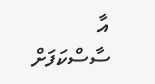އާ ސާސްކަފަށް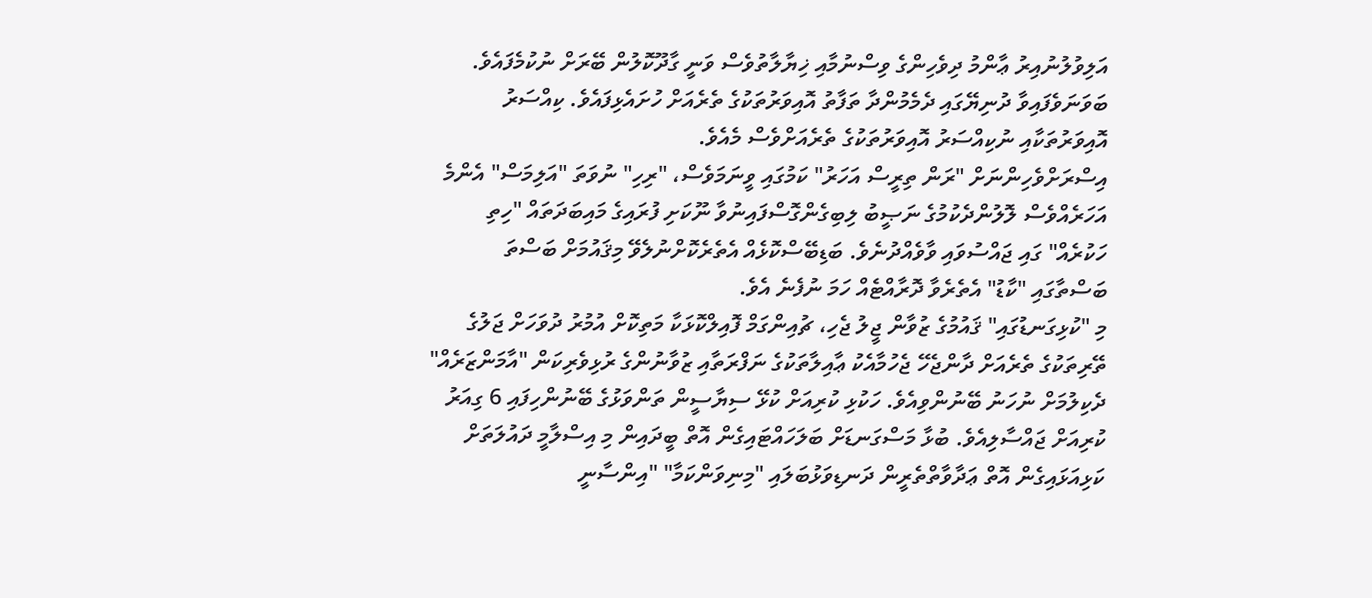އަލިވުލުނުއިރު ޢާންމު ދިވެހިންގެ ވިސްނުމާއި ޚިޔާލާތުވެސް ވަނީ ގާދޫކޮލުން ބޭރަށް ނުކުމެފައެވެ. ބަވަނަވެފައިވާ ދުނިޔޭގައި ދެމެމުންދާ ތަފާތު އޮއިވަރުތަކުގެ ތެރެއަށް ހުށައެޅިފައެވެ. ކިއްސަރު އޮއިވަރުތަކާއި ނުކިއްސަރު އޮއިވަރުތަކުގެ ތެރެއަށްވެސް މެއެވެ.
އިސްރަށްވެހިންނަށް "ރަން ތިރީސް އަހަރު" ކަމުގައި ވީނަމަވެސް، "ރިހި" ނުވަތަ "އަލިމަސް" އެންމެ އަހަރެއްވެސް ލޮލުންދެކުމުގެ ނަޞީބު ލިބިގެންގޮސްފައިނުވާ ނޫކަށި ފުރައިގެ މައިބަދަތައް "ހިތި ހަކުރެއް" ގައި ޖައްސުވައި ވާވެއްދުނެވެ. ބަޑިބޭސްކޮޅެއް އެތެރެކޮށްނުލެވޭ މިޤައުމަށް ބަސްތަ ބަސްތާގައި "ކާޑު" އެތެރެވާ ދޮރާއްޓެއް ހަމަ ނުފެނެ އެވެ.
މި "ކުޅިގަނޑުގައި" ޤައުމުގެ ޒުވާން ޖީލު ޖެހި، ޗުއިންގަމް ފޮއިލްކޮޅަކާ މަތިކޮށް އުމުރު ދުވަހަށް ޖަލުގެ ތޭރިތަކުގެ ތެރެއަށް ދާންޖެހޭ ޖެހުމާއެކު ޢާއިލާތަކުގެ ނަފްރަތާއި ޒުވާނުންގެ ރުޅިވެރިކަން "އާމަންޒަރެއް" ދެކިލުމަށް ނުހަނު ބޭނުންވިއެވެ. ހަކުޅި ކުރިއަށް ކުޅޭ ސިޔާސީން ތަންވަޅުގެ ބޭނުންހިފައި 6 ގިއަރު ކުރިއަށް ޖައްސާލިއެވެ. ބުޅާ މަސްގަނޑަށް ބަލަހައްޓައިގެން އޮތް ބީދައިން މި އިސްލާމީ ދައުލަތަށް ކަޅިއަޅައިގެން އޮތް ޢަދާވާތްތެރީން ދަނޑިވަޅުބަލައި "މިނިވަންކަމާ" "އިންސާނީ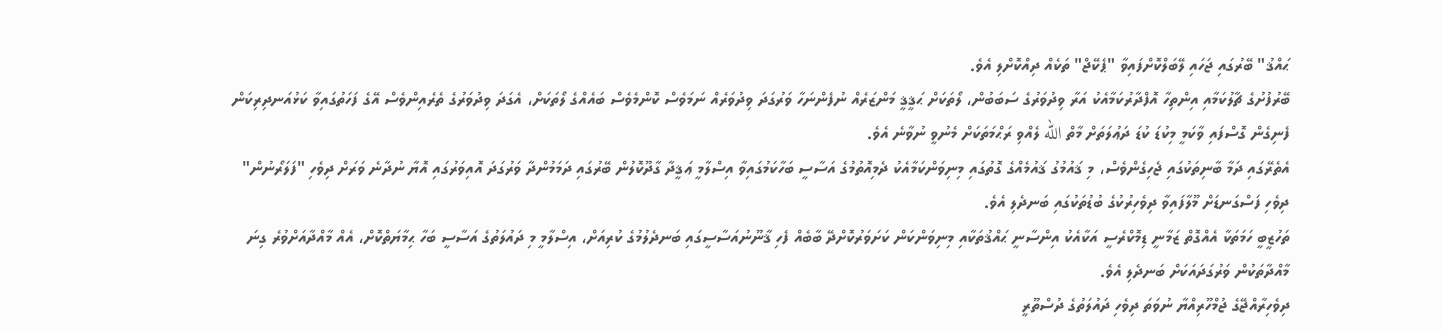ޙައްޤު" ބޭރުގައި ޖަހައި ލޭބަލްކޮށްފައިވާ "ޕެކޭޖް" ތަކެއް ދިއްކޮށްލި އެވެ.
ބޭރުފުށުގެ ޗާލުކަމާއި އިންތިހާ އޮފްދާރުކަމާއެކު އަރާ ވިދުވަރުގެ ސަބަބުން، ލޯތަކަށް ޙަޤީޤީ މަންޒަރެއް ނުފެންނަހާ ވަރުގަދަ ވިދުވަރެއް ނަމަވެސް ކޮންމެވެސް ބައެއްގެ ލޯތަކަށް، އެގަދަ ވިދުވަރުގެ ތެރެއިންވެސް އޭގެ ފަހަތުގައިވާ ކަޅުއަނދިރިކަން ފެނިގެން ގޮސްފައި ވާކަމީ މިކުޑަ ކުޑަ ދަޢުލަތަށް މާތް الله ލެއްވި ރަޙްމަތަކަށް މެނުވީ ނުވާނެ އެވެ.
އެތެރޭގައި ދަމާ ބާނިތަކުގައި ޖެހިގެންވެސް، މި ޤައުމުގު ޤައުމެއްގެ ގޮތުގައި މިނިވަންކަމާއެކު ދެމިއޮތުމުގެ އަސާސީ ބަހާކަމުގައިވާ އިސްލާމީ ޢަޤީދާ ގާދޫކޮލުން ބޭރުގައި ދަމަމުންދާ ވަރުގަދަ އޮއިވަރުގައި އޮޔާ ނުދާނެ ވަރަށް ދިވެހި "ފަލަރޯނުން" ދިވެހި ފަސްގަނޑަށް މޫލާފައިވާ ދިވެހިރުކުގެ ބުޑުތަކުގައި ބަނދެލި އެވެ.
ތަހުޒީބީ ހަމަތަކާ އެއްގޮތް ޒަމާނީ ޑިމޮކްރެސީ އަކާއެކު އިންސާނީ ޙައްޤުތަކާއި މިނިވަންކަން ކަށަވަރުކޮށްދޭ ބާބެއް ފެހި ޤާނޫނުއަސާސީގައި ބަނދެލުމުގެ ކުރިއަށް، އިސްލާމީ މި ދައުލަތުގެ އަސާސީ ބަހާ ޙިމާޔަތްކޮށް، އެއް މާއްދާއަށްވުރެ ގިނަ މާއްދާތަކުން ވަރުގަދައަކަށް ބަނދެލި އެވެ.
ދިވެހިރާއްޖޭގެ ޖުމްހޫރިއްޔާ ނުވަތަ ދިވެހި ދައުލަތުގެ ދުސްތޫރީ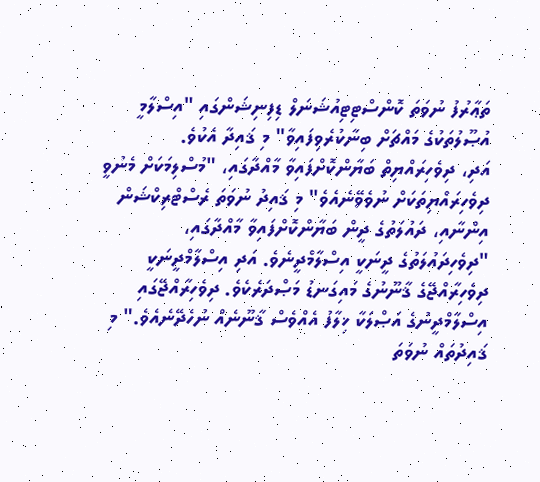ތަޢާރުފު ނުވަތަ ކޮންސްޓިޓިއުޝަނަލް ޑިފިނިޝަންގައި "އިސްލާމީ އުޞޫލުތަކުގެ މައްޗަށް ބިނާކުރެވިފައިވާ" މި ޤައިދާ އެކުވެ.
އަދި، ދިވެހިރައްޔިތް ބަޔާންކޮށްފައިވާ މާއްދާގައި، "މުސްލިމަކަށް މެނުވީ ދިވެހިރައްޔިތަކަށް ނުވެވޭނެއެވެ" މި ޤައިދު ނުވަތަ ރެސްޓްރިކްޝަން އިންނާއި، ދައުލަތުގެ ދީން ބަޔާންކޮށްފައިވާ މާއްދާގައި، "ދިވެހިދައުލަތުގެ ދީނަކީ އިސްލާމްދީނެވެ. އަދި އިސްލާމްދީނަކީ ދިވެހިރާއްޖޭގެ ޤާނޫނުގެ މައިގަނޑު މަޞްދަރެކެވެ. ދިވެހިރާއްޖޭގައި އިސްލާމްދީނުގެ އަޞްލަކާ ޚިލާފު އެއްވެސް ޤާނޫނެއް ނުހެދޭނެއެވެ." މި ޤައިދުތައް ނުވަތަ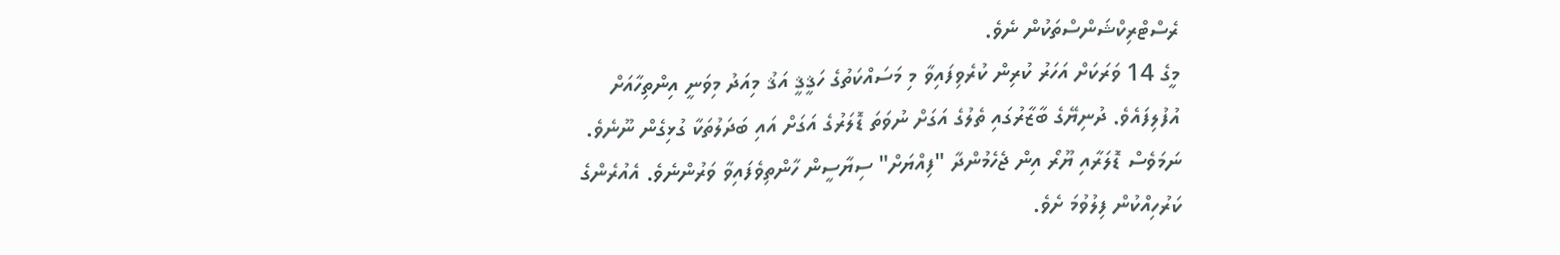ރެސްޓްރިކްޝަންސްތަކުން ނެވެ.
މީގެ 14 ވަރަކަށް އަހަރު ކުރިން ކުރެވިފައިވާ މި މަސައްކަތުގެ ހަޤީޤީ އަޤު މިއަދު މިވަނީ އިންތިހާއަށް އުފުލިފައެވެ. ދުނިޔޭގެ ބާޒާރުގައި ތެލުގެ އަގަށް ނުވަތަ ޑޮލަރުގެ އަގަށް އައި ބަދަލުތަކާ ގުޅިގެން ނޫނެވެ. ނަމަވެސް ޑޮލަރާއި ޔޫރޯ އިން ޖެހެމުންދާ "ފިއްޔަށް" ސިޔާސީން ހާންތިވެފައިވާ ވަރުންނެވެ. އެއުރެންގެ ކަރުހިއްކުން ފިލުވުމަ ށެވެ.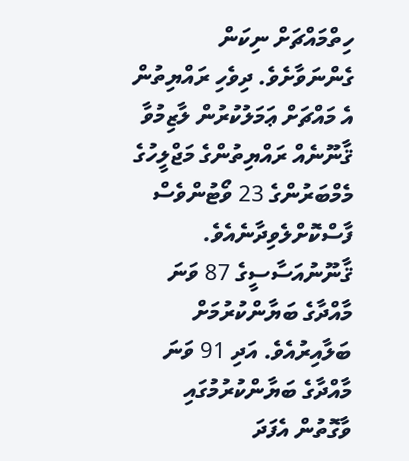ހިތްމައްޗަށް ނިކަން ގެންނަވާށެވެ. ދިވެހި ރައްޔިތުން އެ މައްޗަށް ޢަމަލުކުރުން ލާޒިމުވާ ޤާނޫނެއް ރައްޔިތުންގެ މަޖްލީހުގެ މެމްބަރުންގެ 23 ވޯޓުންވެސް ފާސްކޮށްލެވިދާނެއެވެ. ޤާނޫނުއަސާސީގެ 87 ވަނަ މާއްދާގެ ބަޔާންކުރުމަށް ބަލާއިރުއެވެ. އަދި 91 ވަނަ މާއްދާގެ ބަޔާންކުރުމުގައި ވާގޮތުން އެފަދަ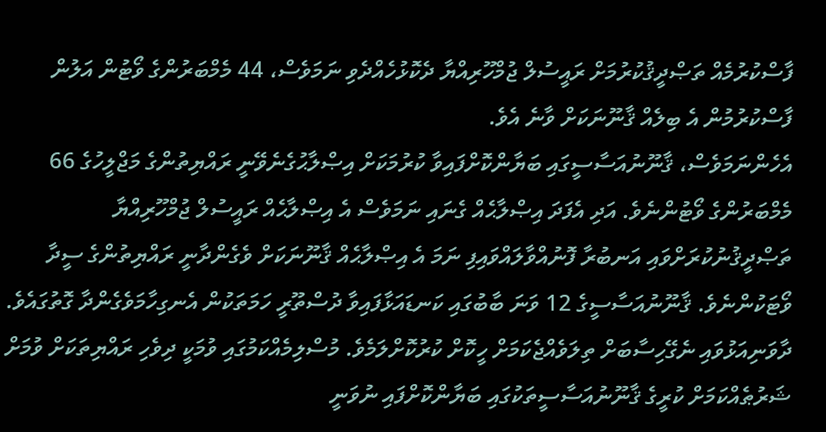ފާސްކުރުމެއް ތަޞްދީޤުކުރުމަށް ރައީސުލް ޖުމްހޫރިއްޔާ ދެކޮޅުހެއްދެވި ނަމަވެސް، 44 މެމްބަރުންގެ ވޯޓުން އަލުން ފާސްކުރުމުން އެ ބިލެއް ޤާނޫނަކަށް ވާނެ އެވެ.
އެހެންނަމަވެސް، ޤާނޫނުއަސާސީގައި ބަޔާންކޮށްފައިވާ ކުރުމަކަށް އިޞްލާޙުގެނެވޭނީ ރައްޔިތުންގެ މަޖްލީހުގެ 66 މެމްބަރުންގެ ވޯޓުންނެވެ. އަދި އެފަދަ އިޞްލާޙެއް ގެނައި ނަމަވެސް އެ އިޞްލާޙެއް ރައީސުލް ޖުމްހޫރިއްޔާ ތަޞްދީޤުނުކުރަށްވައި އަނބުރާ ފޮނުއްވާލައްވައިފި ނަމަ އެ އިޞްލާޙެއް ޤާނޫނަކަށް ވެގެންދާނީ ރައްޔިތުންގެ ސީދާ ވޯޓަކުންނެވެ. ޤާނޫނުއަސާސީގެ 12 ވަނަ ބާބުގައި ކަނޑައަޅާފައިވާ ދުސްތޫރީ ހަމަތަކުން އެނގިހާމަވެގެންދާ ގޮތުގައެވެ.
ދާވަނިއަޅުވައި ނެގޭހިސާބަށް ތިލަވެއްޖެކަމަށް ހީކޮށް ކުރުކޮށްލަމެވެ. މުސްލިމެއްކަމުގައި ވުމަކީ ދިވެހި ރައްޔިތަކަށް ވުމަށް ޝަރުޠެއްކަމަށް ކުރީގެ ޤާނޫނުއަސާސީތަކުގައި ބަޔާންކޮށްފައި ނުވަނީ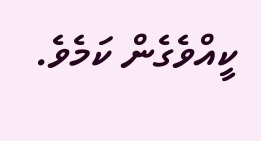ކީއްވެގެން ކަމެވެ.